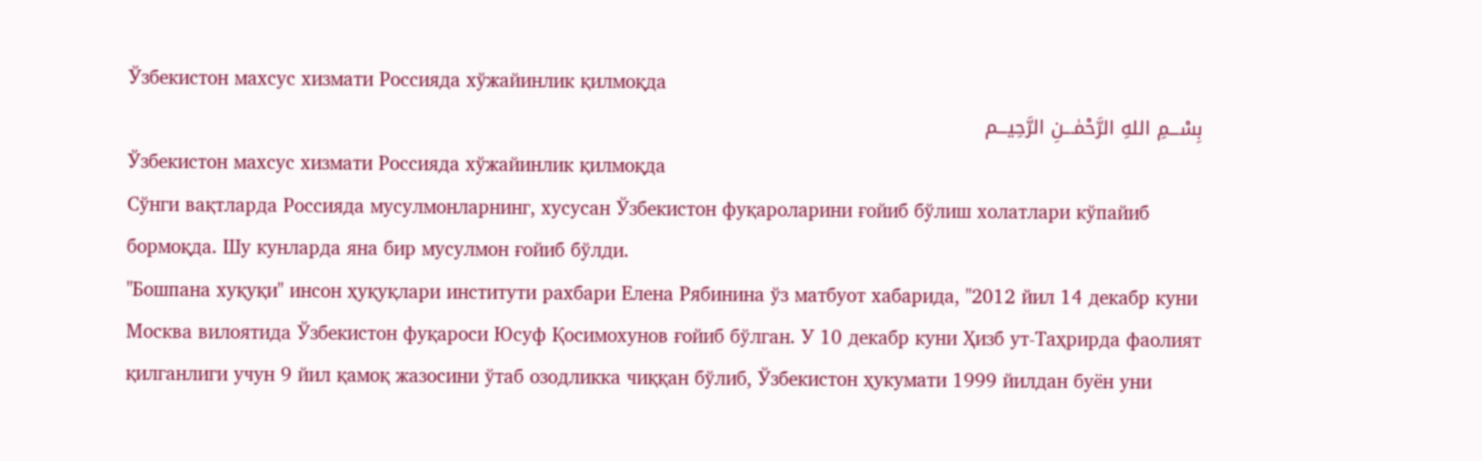Ўзбекистон махсус хизмати Россияда хўжайинлик қилмоқда
بِسْـــمِ اللهِ الرَّحْمٰـــنِ الرَّحِيـــم
Ўзбекистон махсус хизмати Россияда хўжайинлик қилмоқда
Сўнги вақтларда Россияда мусулмонларнинг, хусусан Ўзбекистон фуқароларини ғойиб бўлиш холатлари кўпайиб бормоқда. Шу кунларда яна бир мусулмон ғойиб бўлди.
"Бошпана хуқуқи" инсон ҳуқуқлари институти рахбари Елена Рябинина ўз матбуот хабарида, "2012 йил 14 декабр куни Москва вилоятида Ўзбекистон фуқароси Юсуф Қосимохунов ғойиб бўлган. У 10 декабр куни Ҳизб ут-Таҳрирда фаолият қилганлиги учун 9 йил қамоқ жазосини ўтаб озодликка чиққан бўлиб, Ўзбекистон ҳукумати 1999 йилдан буён уни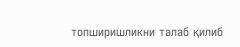топширишликни талаб қилиб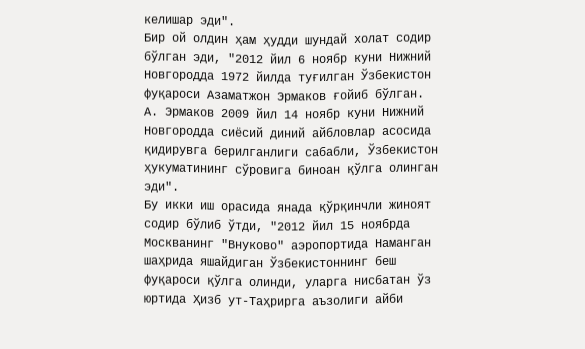келишар эди".
Бир ой олдин ҳам ҳудди шундай холат содир бўлган эди, "2012 йил 6 ноябр куни Нижний Новгородда 1972 йилда туғилган Ўзбекистон фуқароси Азаматжон Эрмаков ғойиб бўлган. А. Эрмаков 2009 йил 14 ноябр куни Нижний Новгородда сиёсий диний айбловлар асосида қидирувга берилганлиги сабабли, Ўзбекистон ҳукуматининг сўровига биноан қўлга олинган эди".
Бу икки иш орасида янада қўрқинчли жиноят содир бўлиб ўтди, "2012 йил 15 ноябрда Москванинг "Внуково" аэропортида Наманган шаҳрида яшайдиган Ўзбекистоннинг беш фуқароси қўлга олинди, уларга нисбатан ўз юртида Ҳизб ут-Таҳрирга аъзолиги айби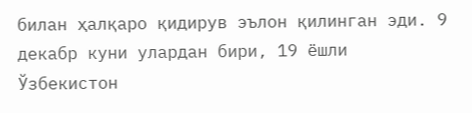билан ҳалқаро қидирув эълон қилинган эди. 9 декабр куни улардан бири, 19 ёшли Ўзбекистон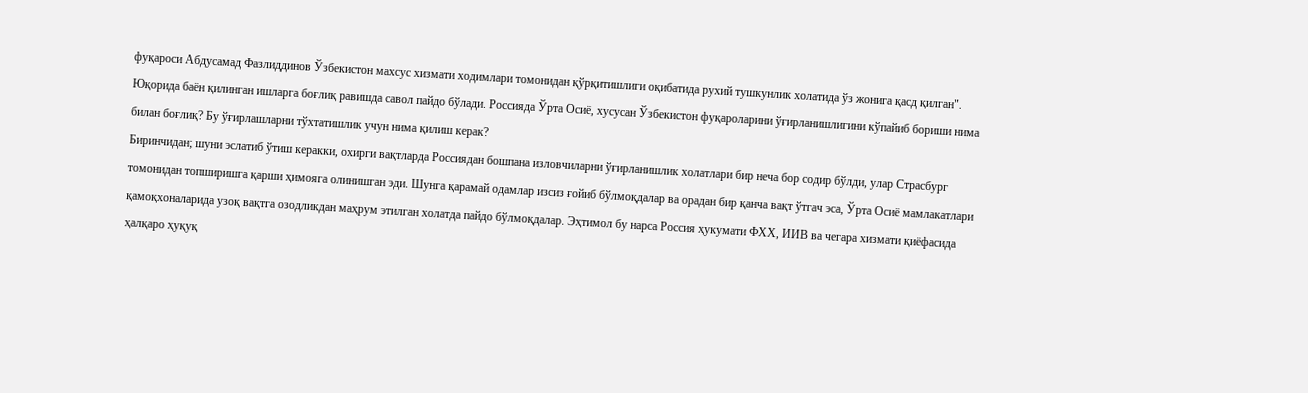фуқароси Абдусамад Фазлиддинов Ўзбекистон махсус хизмати ходимлари томонидан қўрқитишлиги оқибатида рухий тушкунлик холатида ўз жонига қасд қилган".
Юқорида баён қилинган ишларга боғлиқ равишда савол пайдо бўлади. Россияда Ўрта Осиё, хусусан Ўзбекистон фуқароларини ўғирланишлигини кўпайиб бориши нима билан боғлиқ? Бу ўғирлашларни тўхтатишлик учун нима қилиш керак?
Биринчидан; шуни эслатиб ўтиш керакки, охирги вақтларда Россиядан бошпана изловчиларни ўғирланишлик холатлари бир неча бор содир бўлди, улар Страсбург томонидан топширишга қарши ҳимояга олинишган эди. Шунга қарамай одамлар изсиз ғойиб бўлмоқдалар ва орадан бир қанча вақт ўтгач эса, Ўрта Осиё мамлакатлари қамоқхоналарида узоқ вақтга озодликдан маҳрум этилган холатда пайдо бўлмоқдалар. Эҳтимол бу нарса Россия ҳукумати ФХХ, ИИВ ва чегара хизмати қиёфасида ҳалқаро ҳуқуқ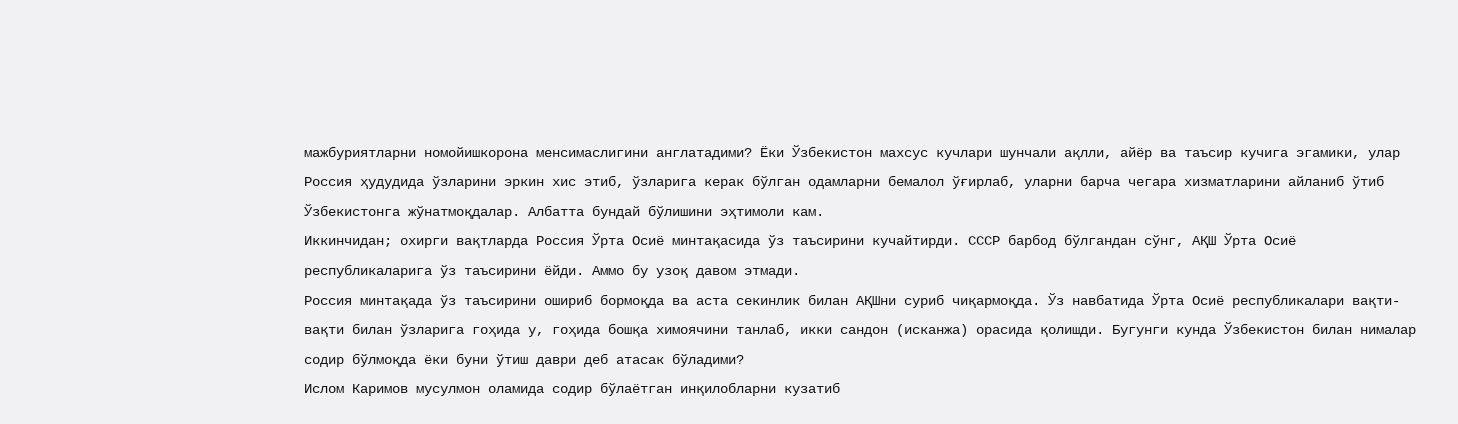мажбуриятларни номойишкорона менсимаслигини англатадими? Ёки Ўзбекистон махсус кучлари шунчали ақлли, айёр ва таъсир кучига эгамики, улар Россия ҳудудида ўзларини эркин хис этиб, ўзларига керак бўлган одамларни бемалол ўғирлаб, уларни барча чегара хизматларини айланиб ўтиб Ўзбекистонга жўнатмоқдалар. Албатта бундай бўлишини эҳтимоли кам.
Иккинчидан; охирги вақтларда Россия Ўрта Осиё минтақасида ўз таъсирини кучайтирди. СССР барбод бўлгандан сўнг, АҚШ Ўрта Осиё республикаларига ўз таъсирини ёйди. Аммо бу узоқ давом этмади.
Россия минтақада ўз таъсирини ошириб бормоқда ва аста секинлик билан АҚШни суриб чиқармоқда. Ўз навбатида Ўрта Осиё республикалари вақти-вақти билан ўзларига гоҳида у, гоҳида бошқа химоячини танлаб, икки сандон (исканжа) орасида қолишди. Бугунги кунда Ўзбекистон билан нималар содир бўлмоқда ёки буни ўтиш даври деб атасак бўладими?
Ислом Каримов мусулмон оламида содир бўлаётган инқилобларни кузатиб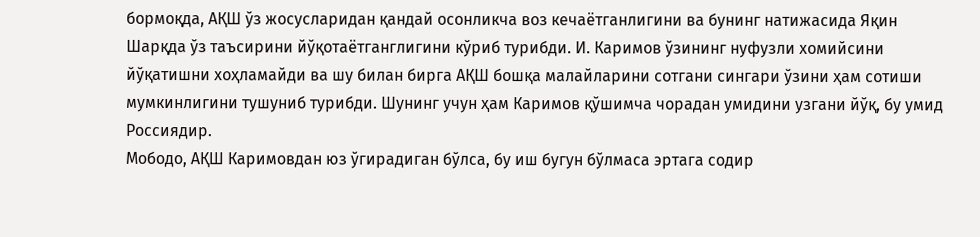бормоқда, АҚШ ўз жосусларидан қандай осонликча воз кечаётганлигини ва бунинг натижасида Яқин Шарқда ўз таъсирини йўқотаётганглигини кўриб турибди. И. Каримов ўзининг нуфузли хомийсини йўқатишни хоҳламайди ва шу билан бирга АҚШ бошқа малайларини сотгани сингари ўзини ҳам сотиши мумкинлигини тушуниб турибди. Шунинг учун ҳам Каримов қўшимча чорадан умидини узгани йўқ, бу умид Россиядир.
Мободо, АҚШ Каримовдан юз ўгирадиган бўлса, бу иш бугун бўлмаса эртага содир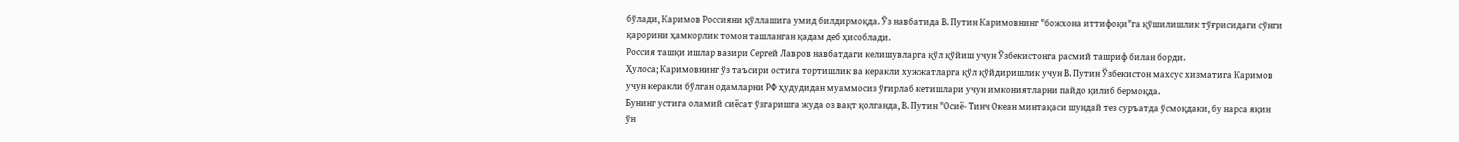бўлади, Каримов Россияни қўллашига умид билдирмоқда. Ўз навбатида В. Путин Каримовнинг "божхона иттифоқи"га қўшилишлик тўғрисидаги сўнги қарорини ҳамкорлик томон ташланган қадам деб ҳисоблади.
Россия ташқи ишлар вазири Сергей Лавров навбатдаги келишувларга қўл қўйиш учун Ўзбекистонга расмий ташриф билан борди.
Ҳулоса; Каримовнинг ўз таъсири остига тортишлик ва керакли хужжатларга қўл қўйдиришлик учун В. Путин Ўзбекистон махсус хизматига Каримов учун керакли бўлган одамларни РФ ҳудудидан муаммосиз ўғирлаб кетишлари учун имкониятларни пайдо қилиб бермоқда.
Бунинг устига оламий сиёсат ўзгаришга жуда оз вақт қолганда, В. Путин "Осиё- Тинч Океан минтақаси шундай тез суръатда ўсмоқдаки, бу нарса яқин ўн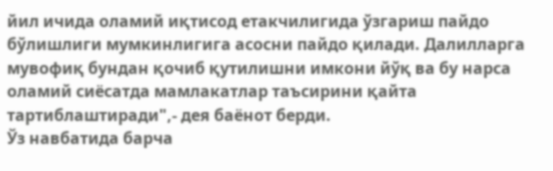йил ичида оламий иқтисод етакчилигида ўзгариш пайдо бўлишлиги мумкинлигига асосни пайдо қилади. Далилларга мувофиқ бундан қочиб қутилишни имкони йўқ ва бу нарса оламий сиёсатда мамлакатлар таъсирини қайта тартиблаштиради",- дея баёнот берди.
Ўз навбатида барча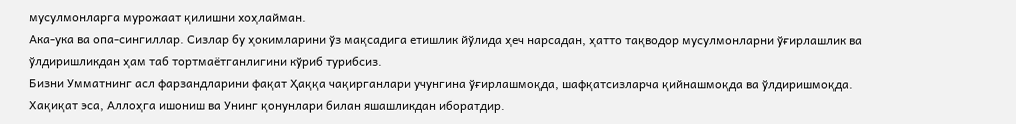мусулмонларга мурожаат қилишни хоҳлайман.
Ака-ука ва опа-сингиллар. Сизлар бу ҳокимларини ўз мақсадига етишлик йўлида ҳеч нарсадан, ҳатто тақводор мусулмонларни ўғирлашлик ва ўлдиришликдан ҳам таб тортмаётганлигини кўриб турибсиз.
Бизни Умматнинг асл фарзандларини фақат Ҳаққа чақирганлари учунгина ўғирлашмоқда, шафқатсизларча қийнашмоқда ва ўлдиришмоқда. Хақиқат эса, Аллоҳга ишониш ва Унинг қонунлари билан яшашликдан иборатдир.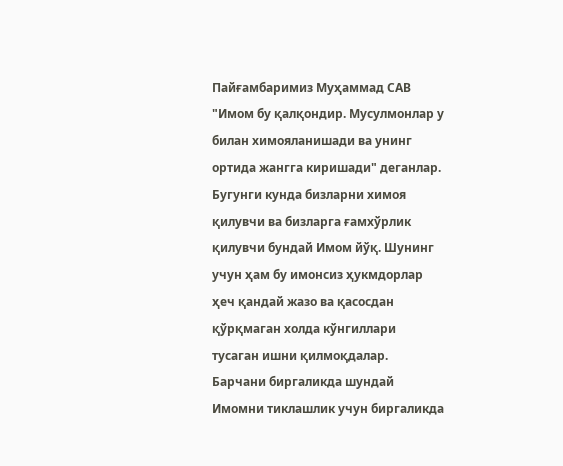Пайғамбаримиз Муҳаммад САВ "Имом бу қалқондир. Мусулмонлар у билан химояланишади ва унинг ортида жангга киришади" деганлар.
Бугунги кунда бизларни химоя қилувчи ва бизларга ғамхўрлик қилувчи бундай Имом йўқ. Шунинг учун ҳам бу имонсиз ҳукмдорлар ҳеч қандай жазо ва қасосдан қўрқмаган холда кўнгиллари тусаган ишни қилмоқдалар.
Барчани биргаликда шундай Имомни тиклашлик учун биргаликда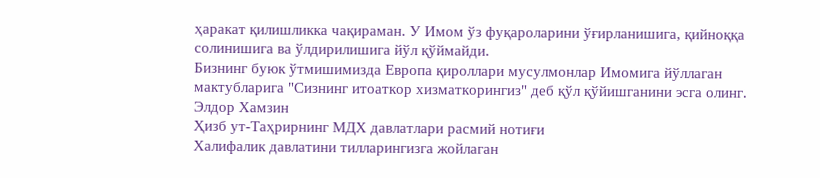ҳаракат қилишликка чақираман. У Имом ўз фуқароларини ўғирланишига, қийноққа солинишига ва ўлдирилишига йўл қўймайди.
Бизнинг буюк ўтмишимизда Европа қироллари мусулмонлар Имомига йўллаган мактубларига "Сизнинг итоаткор хизматкорингиз" деб қўл қўйишганини эсга олинг.
Элдор Хамзин
Ҳизб ут-Таҳрирнинг МДХ давлатлари расмий нотиғи
Халифалик давлатини тилларингизга жойлаган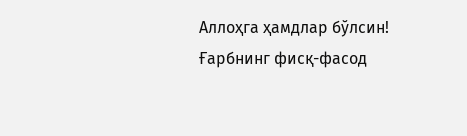Аллоҳга ҳамдлар бўлсин!
Ғарбнинг фисқ-фасод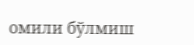омили бўлмиш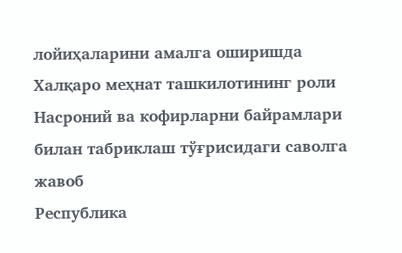лойиҳаларини амалга оширишда Халқаро меҳнат ташкилотининг роли
Насроний ва кофирларни байрамлари билан табриклаш тўғрисидаги саволга жавоб
Республика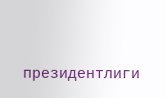президентлиги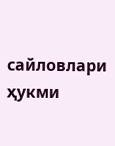сайловлари ҳукми